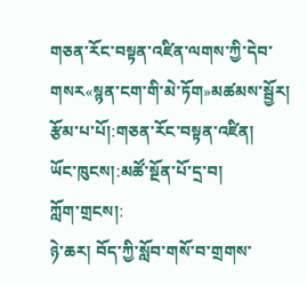གཅན་རོང་བསྟན་འཛིན་ལགས་ཀྱི་དེབ་གསར«སྙན་ངག་གི་མེ་ཏོག»མཚམས་སྦྱོར།
རྩོམ་པ་པོ།:གཅན་རོང་བསྟན་འཛིན།
ཡོང་ཁུངས།:མཚོ་སྔོན་པོ་དྲ་བ།
ཀློག་གྲངས།:
ཉེ་ཆར། བོད་ཀྱི་སློབ་གསོ་བ་གྲགས་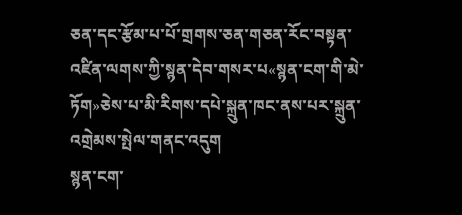ཅན་དང་རྩོམ་པ་པོ་གྲགས་ཅན་གཅན་རོང་བསྟན་འཛིན་ལགས་ཀྱི་སྙན་དེབ་གསར་པ«སྙན་ངག་གི་མེ་ཏོག»ཅེས་པ་མི་རིགས་དཔེ་སྐྲུན་ཁང་ནས་པར་སྐྲུན་འགྲེམས་སྤེལ་གནང་འདུག
སྙན་ངག་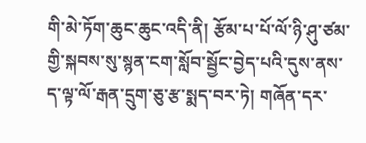གི་མེ་ཏོག་ཆུང་ཆུང་འདི་ནི། རྩོམ་པ་པོ་ལོ་ཉི་ཤུ་ཙམ་གྱི་སྐབས་སུ་སྙན་ངག་སློབ་སྦྱོང་བྱེད་པའི་དུས་ནས་ད་ལྟ་ལོ་རྒན་དྲུག་ཅུ་རྩ་སྨད་བར་ཏེ། གཞོན་དར་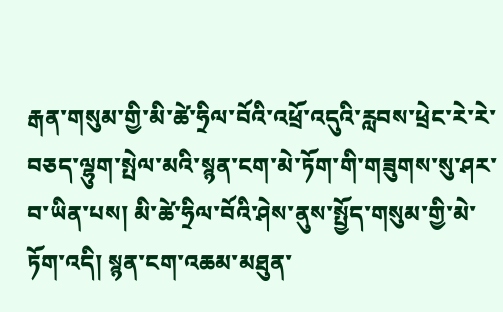རྒན་གསུམ་གྱི་མི་ཚེ་ཧྲིལ་བོའི་འཕྲོ་འདུའི་རླབས་ཕྲེང་རེ་རེ་བཅད་ལྷུག་སྤེལ་མའི་སྙན་ངག་མེ་ཏོག་གི་གཟུགས་སུ་ཤར་བ་ཡིན་པས། མི་ཚེ་ཧྲིལ་བོའི་ཤེས་ནུས་སྤྱོད་གསུམ་གྱི་མེ་ཏོག་འདི། སྙན་ངག་འཆམ་མཐུན་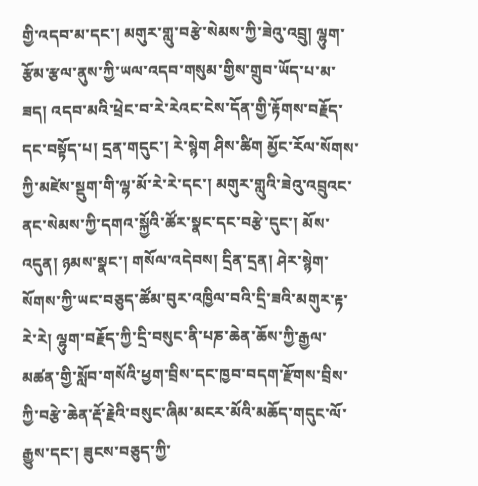གྱི་འདབ་མ་དང་། མགུར་གླུ་བརྩེ་སེམས་ཀྱི་ཟེའུ་འབྲུ། ལྷུག་རྩོམ་རྩལ་ནུས་ཀྱི་ཡལ་འདབ་གསུམ་གྱིས་གྲུབ་ཡོད་པ་མ་ཟད། འདབ་མའི་ཕྲེང་བ་རེ་རེའང་ངེས་དོན་གྱི་རྟོགས་བརྗོད་དང་བསྟོད་པ། དྲན་གདུང་། རེ་སྙེག ཤིས་ཚིག མྱོང་རོལ་སོགས་ཀྱི་མཛེས་སྡུག་གི་ལྷ་མོ་རེ་རེ་དང་། མགུར་གླུའི་ཟེའུ་འབྲུའང་ནང་སེམས་ཀྱི་དགའ་སྐྱོའི་ཚོར་སྣང་དང་བརྩེ་དུང་། མོས་འདུན། ཉམས་སྣང་། གསོལ་འདེབས། དྲིན་དྲན། ཤེར་སྙེག་སོགས་ཀྱི་ཡང་བཅུད་ཚོམ་བུར་འཁྱིལ་བའི་དྲི་ཟའི་མགུར་རྟ་རེ་རེ། ལྷུག་བརྗོད་ཀྱི་དྲི་བསུང་ནི་པཎ་ཆེན་ཆོས་ཀྱི་རྒྱལ་མཚན་གྱི་སློབ་གསོའི་ཕྱག་བྲིས་དང་ཁྱབ་བདག་རྫོགས་བྲིས་ཀྱི་བརྩེ་ཆེན་རྡོ་རྗེའི་བསུང་ཞིམ་མངར་མོའི་མཆོད་གདུང་ལོ་རྒྱུས་དང་། ཟུངས་བཅུད་ཀྱི་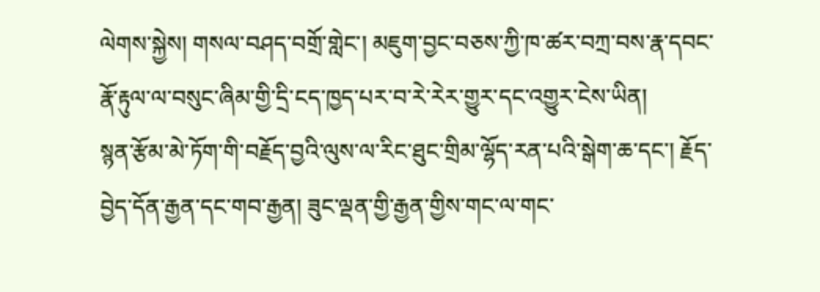ལེགས་སྐྱེས། གསལ་བཤད་བགྲོ་གླེང་། མཇུག་བྱང་བཅས་ཀྱི་ཁ་ཚར་བཀྲ་བས་རྣ་དབང་རྣོ་རྟུལ་ལ་བསུང་ཞིམ་གྱི་དྲི་ངད་ཁྱད་པར་བ་རེ་རེར་གྱུར་དང་འགྱུར་ངེས་ཡིན།
སྙན་རྩོམ་མེ་ཏོག་གི་བརྗོད་བྱའི་ལུས་ལ་རིང་ཐུང་གྲིམ་ལྷོད་རན་པའི་སྒེག་ཆ་དང་། རྗོད་བྱེད་དོན་རྒྱན་དང་གབ་རྒྱན། ཟུང་ལྡན་གྱི་རྒྱན་གྱིས་གང་ལ་གང་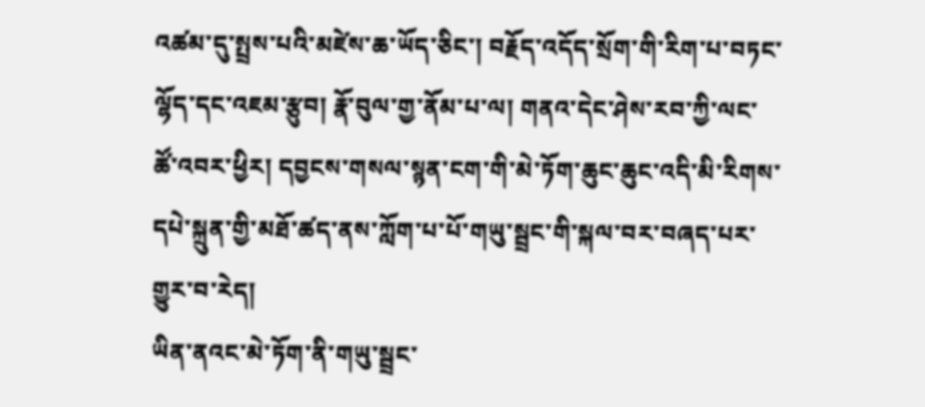འཚམ་དུ་སྤྲས་པའི་མཛེས་ཆ་ཡོད་ཅིང་། བརྗོད་འདོད་སྲོག་གི་རིག་པ་བཏང་ལྷོད་དང་འཇམ་རྩུབ། རྣོ་བུལ་གྱ་ནོམ་པ་ལ། གནའ་དེང་ཤེས་རབ་ཀྱི་ལང་ཚོ་འབར་ཕྱིར། དབྱངས་གསལ་སྙན་ངག་གི་མེ་ཏོག་ཆུང་ཆུང་འདི་མི་རིགས་དཔེ་སྐྲུན་གྱི་མཐོ་ཚད་ནས་ཀློག་པ་པོ་གཡུ་སྦྲང་གི་སྐལ་བར་བཞད་པར་གྱུར་བ་རེད།
ཡིན་ནའང་མེ་ཏོག་ནི་གཡུ་སྦྲང་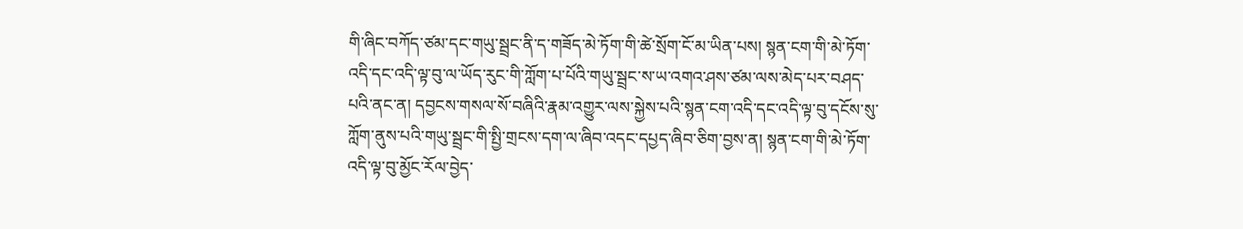གི་ཞིང་བཀོད་ཙམ་དང་གཡུ་སྦྲང་ནི་ད་གཟོད་མེ་ཏོག་གི་ཚེ་སྲོག་ངོ་མ་ཡིན་པས། སྙན་ངག་གི་མེ་ཏོག་འདི་དང་འདི་ལྟ་བུ་ལ་ཡོད་རུང་གི་ཀློག་པ་པོའི་གཡུ་སྦྲང་ས་ཡ་འགའ་ཤས་ཙམ་ལས་མེད་པར་བཤད་པའི་ནང་ན། དབྱངས་གསལ་སོ་བཞིའི་རྣམ་འགྱུར་ལས་སྐྱེས་པའི་སྙན་ངག་འདི་དང་འདི་ལྟ་བུ་དངོས་སུ་ཀློག་ནུས་པའི་གཡུ་སྦྲང་གི་སྤྱི་གྲངས་དག་ལ་ཞིབ་འདང་དཔྱད་ཞིབ་ཅིག་བྱས་ན། སྙན་ངག་གི་མེ་ཏོག་འདི་ལྟ་བུ་མྱོང་རོལ་བྱེད་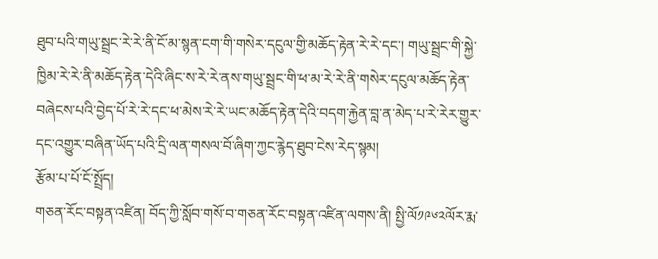ཐུབ་པའི་གཡུ་སྦྲང་རེ་རེ་ནི་ངོ་མ་སྙན་ངག་གི་གསེར་དངུལ་གྱི་མཆོད་རྟེན་རེ་རེ་དང་། གཡུ་སྦྲང་གི་སྐྱེ་ཁྱིམ་རེ་རེ་ནི་མཆོད་རྟེན་དེའི་ཞིང་ས་རེ་རེ་ནས་གཡུ་སྦྲང་གི་ཕ་མ་རེ་རེ་ནི་གསེར་དངུལ་མཆོད་རྟེན་བཞེངས་པའི་བྱེད་པོ་རེ་རེ་དང་ཕ་མེས་རེ་རེ་ཡང་མཆོད་རྟེན་དེའི་བདག་རྐྱེན་བླ་ན་མེད་པ་རེ་རེར་གྱུར་དང་འགྱུར་བཞིན་ཡོད་པའི་དྲི་ལན་གསལ་བོ་ཞིག་ཀྱང་རྙེད་ཐུབ་ངེས་རེད་སྙམ།
རྩོམ་པ་པོ་ངོ་སྤྲོད།
གཅན་རོང་བསྟན་འཛིན། བོད་ཀྱི་སློབ་གསོ་བ་གཅན་རོང་བསྟན་འཛིན་ལགས་ནི། སྤྱི་ལོ༡༩༦༢ལོར་རྨ་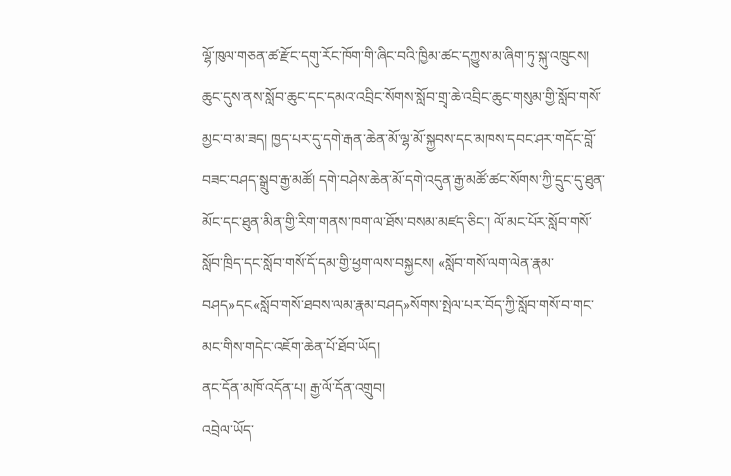ལྷོ་ཁུལ་གཅན་ཚ་རྫོང་དགུ་རོང་ཁོག་གི་ཞིང་བའི་ཁྱིམ་ཚང་དཀྱུས་མ་ཞིག་ཏུ་སྐུ་འཁྲུངས། ཆུང་དུས་ནས་སློབ་ཆུང་དང་དམའ་འབྲིང་སོགས་སློབ་གྲྭ་ཆེ་འབྲིང་ཆུང་གསུམ་གྱི་སློབ་གསོ་མྱང་བ་མ་ཟད། ཁྱད་པར་དུ་དགེ་རྒན་ཆེན་མོ་ལྷ་མོ་སྐྱབས་དང་མཁས་དབང་ཤར་གདོང་བློ་བཟང་བཤད་སྒྲུབ་རྒྱ་མཚོ། དགེ་བཤེས་ཆེན་མོ་དགེ་འདུན་རྒྱ་མཚོ་ཚང་སོགས་ཀྱི་དྲུང་དུ་ཐུན་མོང་དང་ཐུན་མིན་གྱི་རིག་གནས་ཁག་ལ་ཐོས་བསམ་མཛད་ཅིང་། ལོ་མང་པོར་སློབ་གསོ་སློབ་ཁྲིད་དང་སློབ་གསོ་དོ་དམ་གྱི་ཕྱག་ལས་བསྐྱངས། «སློབ་གསོ་ལག་ལེན་རྣམ་བཤད»དང«སློབ་གསོ་ཐབས་ལམ་རྣམ་བཤད»སོགས་སྤེལ་པར་བོད་ཀྱི་སློབ་གསོ་བ་གང་མང་གིས་གདེང་འཇོག་ཆེན་པོ་ཐོབ་ཡོད།
ནང་དོན་མཁོ་འདོན་པ། རྒྱ་ལོ་དོན་འགྲུབ།
འབྲེལ་ཡོད་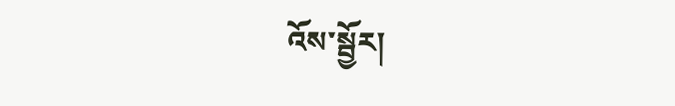འོས་སྦྱོར།